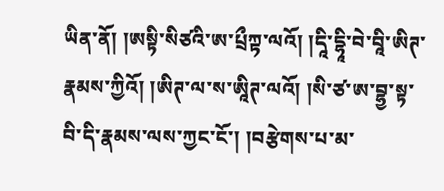ཡིན་ནོ། །ཨསྟི་སིཙའི་ཨ་པྲྀཀྟ་ལའོ། །དཱི་དྷཱི་བེ་བཱི་ཨིཊ་རྣམས་ཀྱིའོ། །ཨིཊ་ལ་ས་ཨཱིཊ་ལའོ། །སི་ཙ་ཨ་བྷྱ་སྟ་བི་དི་རྣམས་ལས་ཀྱང་ངོ་། །བརྩེགས་པ་མ་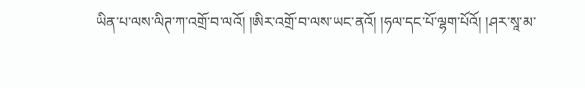ཡིན་པ་ལས་ལིཊ་ཀ་འགྲོ་བ་ལའོ། །ཨིར་འགྲོ་བ་ལས་ཡང་ནའོ། །ཧལ་དང་པོ་ལྷག་པོའོ། །ཤར་སཱ་མ་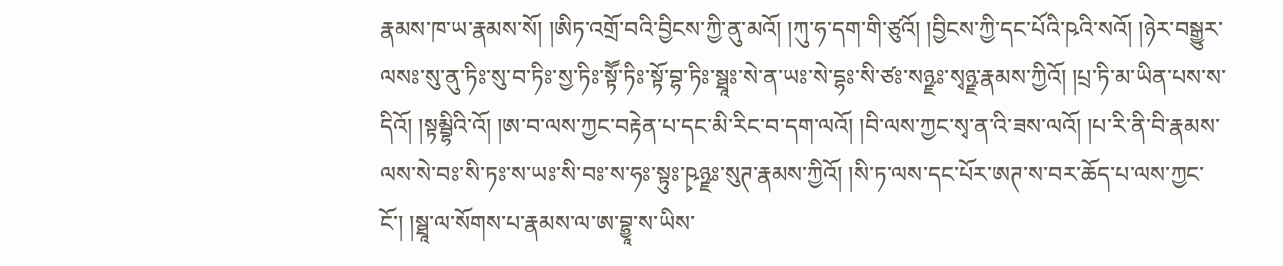རྣམས་ཁ་ཡ་རྣམས་སོ། །ཨིཏ་འགྲོ་བའི་བྱིངས་ཀྱི་ནུ་མའོ། །ཀུ་ཧ་དག་གི་ཙུའོ། །བྱིངས་ཀྱི་དང་པོའི་ཥའི་སའོ། །ཉེར་བསྒྱུར་ལསཿ་སུ་ནུ་ཏིཿ་སུ་བ་ཏིཿ་སྱ་ཏིཿ་སྟཽ་ཏིཿ་སྟོ་བྷ་ཏིཿ་སྠཱཿ་སེ་ན་ཡཿ་སེ་དྷཿ་སི་ཙཿ་སཉྫཿ་སྭཉྫ་རྣམས་ཀྱིའོ། །པྲ་ཏི་མ་ཡིན་པས་ས་དིའོ། །སྟམྦྷིའི་འོ། །ཨ་བ་ལས་ཀྱང་བརྟེན་པ་དང་མི་རིང་བ་དག་ལའོ། །བི་ལས་ཀྱང་སྭ་ན་འི་ཟས་ལའོ། །པ་རི་ནི་བི་རྣམས་ལས་སེ་བཿ་སི་ཏཿ་ས་ཡཿ་སི་བཿ་ས་ཧཿ་སྟུཿ་ཥྭཉྫཿ་སུཊ་རྣམས་ཀྱིའོ། །སི་ཏ་ལས་དང་པོར་ཨཊ་ས་བར་ཆོད་པ་ལས་ཀྱང་ངོ་། །སྠཱ་ལ་སོགས་པ་རྣམས་ལ་ཨ་བྷྱཱ་ས་ཡིས་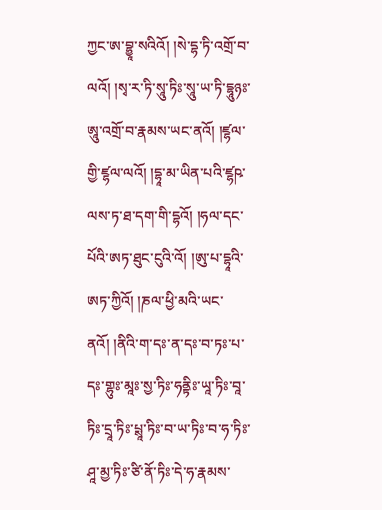ཀྱང་ཨ་བྷྱཱ་སའིའོ། །སེ་དྷ་ཏི་འགྲོ་བ་ལའོ། །སྭ་ར་ཏི་སཱུ་ཏིཿ་སཱུ་ཡ་ཏི་དྷཱུཉཿ་ཨཱུ་འགྲོ་བ་རྣམས་ཡང་ནའོ། །ཛྷལ་གྱི་ཛྷལ་ལའོ། །དྷཱ་མ་ཡིན་པའི་ཛྷཥ་ལས་ཏ་ཐ་དག་གི་དྷའོ། །ཧལ་དང་པོའི་ཨཏ་ཐུང་ངུའི་འོ། །ཨུ་པ་དྷཱའི་ཨཏ་ཀྱིའོ། །ཎལ་ཕྱི་མའི་ཡང་ནའོ། །ནིའི་ག་དཿ་ན་དཿ་བ་ཏཿ་པ་དཿ་གྷུཿ་མཱཿ་སྱ་ཏིཿ་ཧནྟིཿ་ཡཱ་ཏིཿ་བཱ་ཏིཿ་དྲཱ་ཏིཿ་པྶཱ་ཏིཿ་བ་ཡ་ཏིཿ་བ་ཧ་ཏིཿ་ཤཱ་མྱ་ཏིཿ་ཙི་ནོ་ཏིཿ་དེ་ཧ་རྣམས་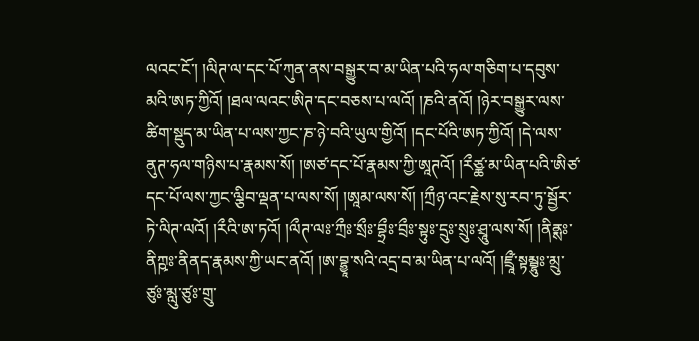ལའང་ངོ་། །ལིཊ་ལ་དང་པོ་ཀུན་ནས་བསྒྱུར་བ་མ་ཡིན་པའི་ཧལ་གཅིག་པ་དབུས་མའི་ཨཏ་ཀྱིའོ། །ཐལ་ལའང་ཨིཊ་དང་བཅས་པ་ལའོ། །ཎའི་ནའོ། །ཉེར་བསྒྱུར་ལས་ཚིག་སྡུད་མ་ཡིན་པ་ལས་ཀྱང་ཎ་ཉེ་བའི་ཡུལ་གྱིའོ། །དང་པོའི་ཨཏ་ཀྱིའོ། །དེ་ལས་ནུཊ་ཧལ་གཉིས་པ་རྣམས་སོ། །ཨཙ་དང་པོ་རྣམས་ཀྱི་ཨཱཊའོ། །རྀཙྪ་མ་ཡིན་པའི་ཨིཙ་དང་པོ་ལས་ཀྱང་ལྕིབ་ལྡན་པ་ལས་སོ། །ཨཱམ་ལས་སོ། །ཀྲྀཉ་འང་རྗེས་སུ་རབ་ཏུ་སྦྱོར་ཏེ་ལིཊ་ལའོ། །རྀའི་ཨ་ཏའོ། །ལྀཊ་ལཿ་ཀྲྀཿ་སྲྀཿ་བྷྲྀཿ་བྲྀཿ་སྟུཿ་དྲུཿ་སྲུཿ་ཤྲཱུ་ལས་སོ། །ནིནྶཿ་ནིཀྵཿ་ནིནད་རྣམས་ཀྱི་ཡང་ནའོ། །ཨ་བྷྱཱ་སའི་འདྲ་བ་མ་ཡིན་པ་ལའོ། །ཛྲཱྀ་སྟམྦྷུཿ་མྲུ་ཙུཿ་མླུ་ཙུཿ་གྲུ་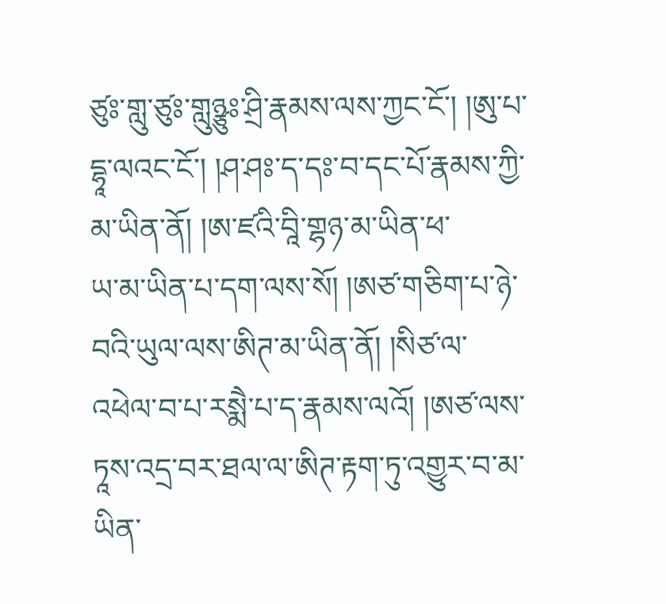ཙུཿ་གླུ་ཙུཿ་གླུཉྩུཿ་ཤྲི་རྣམས་ལས་ཀྱང་ངོ་། །ཨུ་པ་དྷཱ་ལའང་ངོ་། །ཤ་ཤཿ་ད་དཿ་བ་དང་པོ་རྣམས་ཀྱི་མ་ཡིན་ནོ། །ཨ་ཛའི་བཱི་གྷཉ་མ་ཡིན་ཕ་
ཡ་མ་ཡིན་པ་དག་ལས་སོ། །ཨཙ་གཅིག་པ་ཉེ་བའི་ཡུལ་ལས་ཨིཊ་མ་ཡིན་ནོ། །སིཙ་ལ་འཕེལ་བ་པ་རསྨཻ་པ་ད་རྣམས་ལའོ། །ཨཙ་ལས་ཏཱས་འདྲ་བར་ཐལ་ལ་ཨིཊ་རྟག་ཏུ་འགྱུར་བ་མ་ཡིན་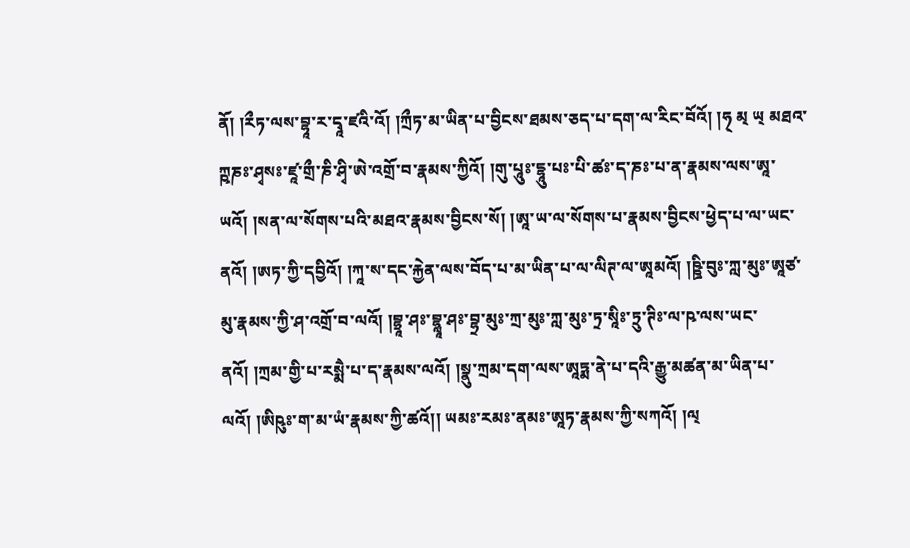ནོ། །རྀཏ་ལས་བྷཱ་ར་དྭཱ་ཛའི་འོ། །ཀྲྀཏ་མ་ཡིན་པ་བྱིངས་ཐམས་ཅད་པ་དག་ལ་རིང་བོའོ། །ཧ྄ མ྄ ཡ྄ མཐའ་ཀྵཎཿ་ཤྭསཿ་ཛཱ་གྲྀ་ཎི་ཤྭི་ཨེ་འགྲོ་བ་རྣམས་ཀྱིའོ། །གུ་པཱུཿ་དྷཱུ་པཿ་པི་ཚཿ་ད་ཎཿ་པ་ན་རྣམས་ལས་ཨཱ་ཡའོ། །སན་ལ་སོགས་པའི་མཐའ་རྣམས་བྱིངས་སོ། །ཨཱ་ཡ་ལ་སོགས་པ་རྣམས་བྱིངས་ཕྱེད་པ་ལ་ཡང་ནའོ། །ཨཏ་ཀྱི་དབྱིའོ། །ཀཱ་ས་དང་རྐྱེན་ལས་བོད་པ་མ་ཡིན་པ་ལ་ལིཊ་ལ་ཨཱམའོ། །ཥྛི་བུཿ་ཀླ་མུཿ་ཨཱཙ་མུ་རྣམས་ཀྱི་ཤ་འགྲོ་བ་ལའོ། །བྷྲཱ་ཤཿ་བྷླཱ་ཤཿ་བྷྲ་མུཿ་ཀྲ་མུཿ་ཀླ་མུཿ་ཏྲ་སཱིཿ་ཏྲུ་ཊིཿ་ལ་ཥ་ལས་ཡང་ནའོ། །ཀྲམ་གྱི་པ་རསྨཻ་པ་ད་རྣམས་ལའོ། །སྣུ་ཀྲམ་དག་ལས་ཨཱཏྨ་ནེ་པ་དའི་རྒྱུ་མཚན་མ་ཡིན་པ་ལའོ། །ཨིཥུཿ་ག་མ་ཡཾ་རྣམས་ཀྱི་ཚའོ།། ཡམཿ་རམཿ་ནམཿ་ཨཱཏ་རྣམས་ཀྱི་སཀའོ། །ལ྄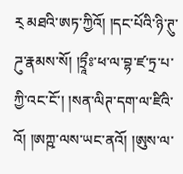ར྄ མཐའི་ཨཏ་ཀྱིའོ། །དང་པོའི་ཉི་ཊུ་ཌུ་རྣམས་སོ། །ཏྲཱྀཿ་ཕ་ལ་བྷ་ཛ་ཏྲ་པ་ཀྱི་འང་ངོ་། །སན་ལིཊ་དག་ལ་ཛིའི་འོ། །ཨཀྵ་ལས་ཡང་ནའོ། །ཨུས་ལ་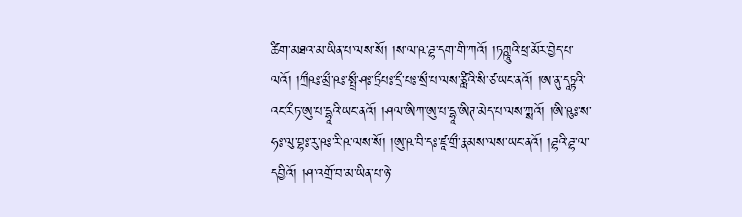ཚིག་མཐའ་མ་ཡིན་པ་ལས་སོ། །ས་ལ་ཥ་ཌྷ་དག་གི་ཀའོ། །ཏཀྵཱུའི་ཕྲ་མོར་བྱེད་པ་ལའོ། །ཀྲྀཥཿ་མྲྀ་ཥཿ་སྤྲྀ་ཤཿ་ཏྲྀཔཿ་དྲྀ་པཿ་སྲྀ་པ་ལས་ཙླིའི་སི་ཙ་ཡང་ནའོ། །ཨ་ནུ་དཱཏྟའི་འང་རྀཏ་ཨུ་པ་དྷཱའི་ཡང་ནའོ། །ཤལ་ཨིཀ་ཨུ་པ་དྷཱ་ཨིཊ་མེད་པ་ལས་ཀྶའོ། །ཨི་ཥུཿ་ས་ཧཿ་ལུ་བྷཿ་རུ་ཥཿ་རི་ཥ་ལས་སོ། །ཨུ་ཥ་བི་དཿ་ཛཱ་གྲྀ་རྣམས་ལས་ཡང་ནའོ། །ཌྷའི་ཌྷ་ལ་དབྱིའོ། །ཤ་འགྲོ་བ་མ་ཡིན་པ་ཉེ་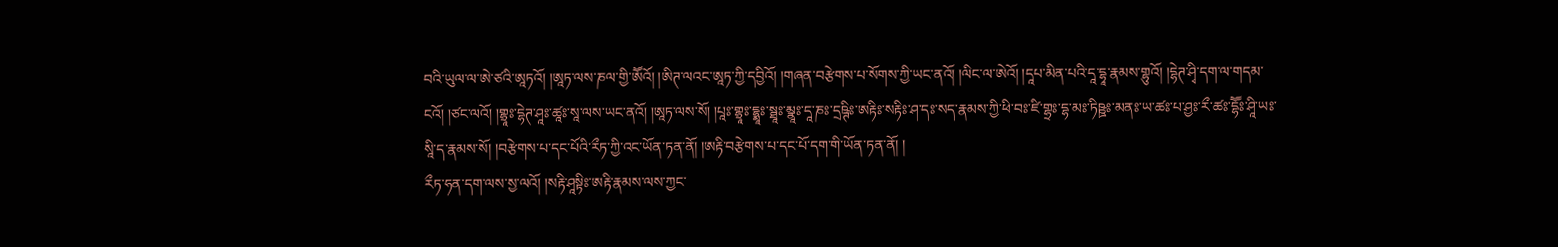བའི་ཡུལ་ལ་ཨེ་ཙའི་ཨཱཏའོ། །ཨཱཏ་ལས་ཎལ་གྱི་ཨཽའོ། །ཨིཊ་ལའང་ཨཱཏ་ཀྱི་དབྱིའོ། །གཞན་བརྩེགས་པ་སོགས་ཀྱི་ཡང་ནའོ། །ལིང་ལ་ཨེའོ། །དཱཔ་མིན་པའི་དཱ་དྷཱ་རྣམས་གྷུའོ། །དྷེཊ་ཤྭི་དག་ལ་གདམ་ངའོ། །ཙང་ལའོ། །གྷྲཱཿ་དྷེཊ་ཤཱཿ་ཚཱཿ་སཱ་ལས་ཡང་ནའོ། །ཨཱཏ་ལས་སོ། །པཱཿ་གྷྲཱཿ་དྷྨཱཿ་སྠཱཿ་མྣཱཿ་དཱ་ཎཿ་དྲཥྚིཿ་ཨརྟིཿ་སརྟིཿ་ཤ་དཿ་སད་རྣམས་ཀྱི་ཕི་བཿ་ཛི་གྷྲཿ་དྷ་མཿ་ཏིཥྛཿ་མནཿ་ཡ་ཚཿ་པ་ཤྱཿ་རྀ་ཚཿ་དྷཽཿ་ཤཱི་ཡཿ་སཱི་ད་རྣམས་སོ། །བརྩེགས་པ་དང་པོའི་རྀཏ་ཀྱི་འང་ཡོན་ཏན་ནོ། །ཨརྟི་བརྩེགས་པ་དང་པོ་དག་གི་ཡོན་ཏན་ནོ། །
རྀཏ་ཧན་དག་ལས་སྱ་ལའོ། །སརྟི་ཤཱསྟིཿ་ཨརྟི་རྣམས་ལས་ཀྱང་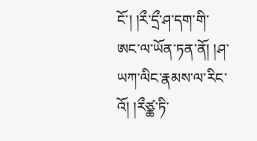ངོ་། །རྀ་དྲྀ་ཤ་དག་གི་ཨང་ལ་ཡོན་ཏན་ནོ། །ཤ་ཡཀ་ལིང་རྣམས་ལ་རིང་འོ། །རྀཙྪ་ཏི་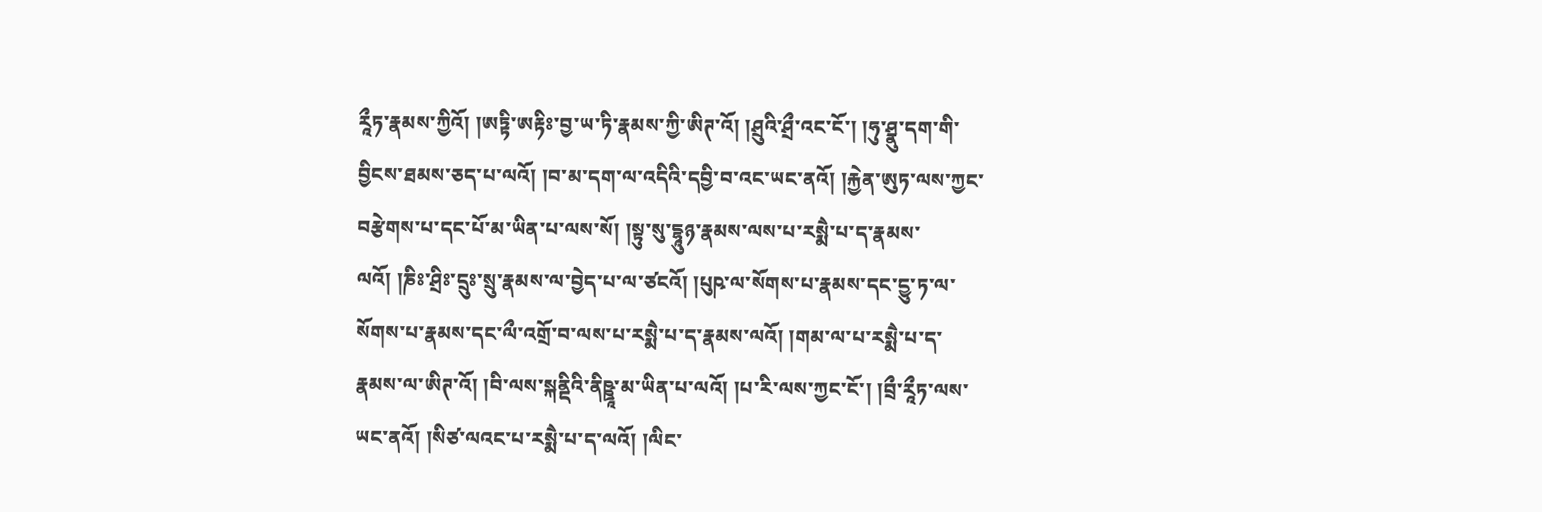རཱྀཏ་རྣམས་ཀྱིའོ། །ཨཏྟི་ཨརྟིཿ་བྱ་ཡ་ཏི་རྣམས་ཀྱི་ཨིཊ་འོ། །ཤྲུའི་ཤྲྀ་འང་ངོ་། །ཧུ་ཤྣུ་དག་གི་བྱིངས་ཐམས་ཅད་པ་ལའོ། །བ་མ་དག་ལ་འདིའི་དབྱི་བ་འང་ཡང་ནའོ། །རྐྱེན་ཨུཏ་ལས་ཀྱང་བརྩེགས་པ་དང་པོ་མ་ཡིན་པ་ལས་སོ། །སྟུ་སུ་དྷཱུཉ་རྣམས་ལས་པ་རསྨཻ་པ་ད་རྣམས་ལའོ། །ཎིཿ་ཤྲིཿ་དྲུཿ་སྲུ་རྣམས་ལ་བྱེད་པ་ལ་ཙངའོ། །པུཥ་ལ་སོགས་པ་རྣམས་དང་དྱུ་ཏ་ལ་སོགས་པ་རྣམས་དང་ལྀ་འགྲོ་བ་ལས་པ་རསྨཻ་པ་ད་རྣམས་ལའོ། །གམ་ལ་པ་རསྨཻ་པ་ད་རྣམས་ལ་ཨིཊ་འོ། །བི་ལས་སྐནྡིའི་ནིཥྛཱ་མ་ཡིན་པ་ལའོ། །པ་རི་ལས་ཀྱང་ངོ་། །བྲྀ་རཱྀཏ་ལས་ཡང་ནའོ། །སིཙ་ལའང་པ་རསྨཻ་པ་ད་ལའོ། །ལིང་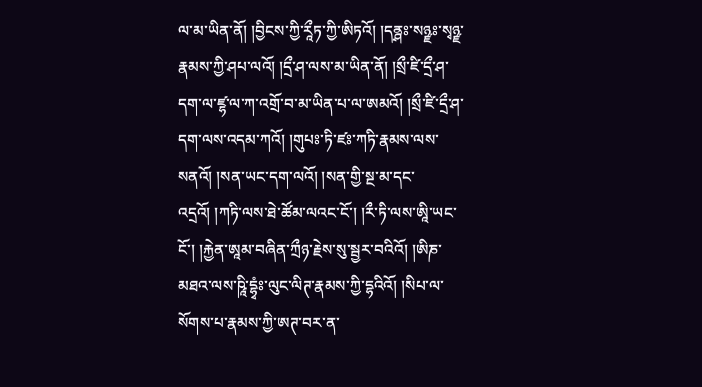ལ་མ་ཡིན་ནོ། །བྱིངས་ཀྱི་རཱྀཏ་ཀྱི་ཨིཏའོ། །དནྴཿ་སཉྫཿ་སྭཉྫ་རྣམས་ཀྱི་ཤཔ་ལའོ། །དྲྀ་ཤ་ལས་མ་ཡིན་ནོ། །སྲྀ་ཛི་དྲྀ་ཤ་དག་ལ་ཛྷ་ལ་ཀ་འགྲོ་བ་མ་ཡིན་པ་ལ་ཨམའོ། །སྲྀ་ཛི་དྲྀ་ཤ་དག་ལས་འདམ་ཀའོ། །གུཔཿ་ཏི་ཛཿ་ཀཏི་རྣམས་ལས་སནའོ། །སན་ཡང་དག་ལའོ། །སན་གྱི་སྔ་མ་དང་འདྲའོ། །ཀཏི་ལས་ཐེ་ཚོམ་ལའང་ངོ་། །རྀ་ཏི་ལས་ཨཱི་ཡང་ངོ་། །རྐྱེན་ཨཱམ་བཞིན་ཀྲྀཉ་རྗེས་སུ་སྦྱར་བའིའོ། །ཨིཎ་མཐའ་ལས་ཥཱི་དྷྭཾཿ་ལུང་ལིཊ་རྣམས་ཀྱི་དྷའིའོ། །སིཔ་ལ་སོགས་པ་རྣམས་ཀྱི་ཨཊ་བར་ན་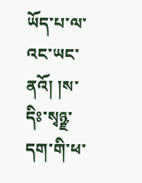ཡོད་པ་ལ་འང་ཡང་ནའོ། །ས་དིཿ་སྭཉྫ་དག་གི་ཕ་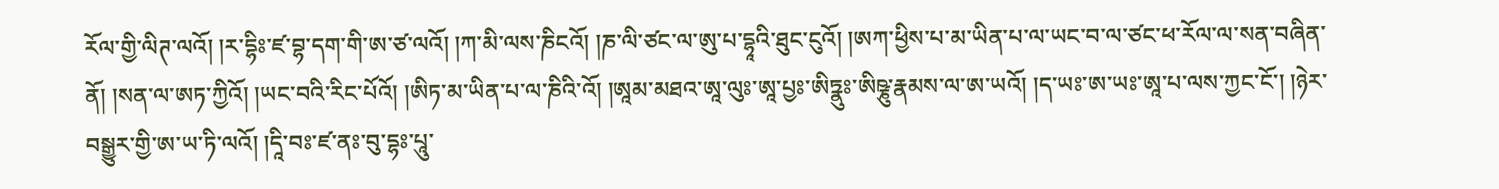རོལ་གྱི་ལིཊ་ལའོ། །ར་དྷིཿ་ཛ་བྷ་དག་གི་ཨ་ཙ་ལའོ། །ཀ་མི་ལས་ཎིངའོ། །ཎ་ལི་ཙང་ལ་ཨུ་པ་དྷཱའི་ཐུང་ངུའོ། །ཨཀ་ཕྱིས་པ་མ་ཡིན་པ་ལ་ཡང་བ་ལ་ཙང་ཕ་རོལ་ལ་སན་བཞིན་ནོ། །སན་ལ་ཨཏ་ཀྱིའོ། །ཡང་བའི་རིང་པོའོ། །ཨིཏ་མ་ཡིན་པ་ལ་ཎིའི་འོ། །ཨཱམ་མཐའ་ཨཱ་ལུཿ་ཨཱ་པྱཿ་ཨིཏྣུཿ་ཨིཥྞུ་རྣམས་ལ་ཨ་ཡའོ། །ད་ཡཿ་ཨ་ཡཿ་ཨཱ་པ་ལས་ཀྱང་ངོ་། །ཉེར་བསྒྱུར་གྱི་ཨ་ཡ་ཏི་ལའོ། །དཱི་བཿ་ཛ་ནཿ་བུ་དྷཿ་པཱུ་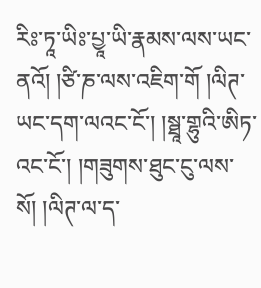རིཿ་ཏཱ་ཡིཿ་པྱཱ་ཡི་རྣམས་ལས་ཡང་ནའོ། །ཙི་ཎ་ལས་འཇིག་གོ །ལིཊ་ཡང་དག་ལའང་ངོ་། །སྠཱ་གྷུའི་ཨིཏ་འང་ངོ་། །གཟུགས་ཐུང་ངུ་ལས་སོ། །ལིཊ་ལ་ད་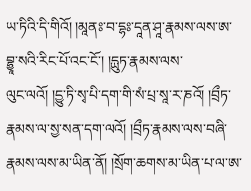ཡ་ཏིའི་དི་གིའོ། །མཱནཿ་བ་དྷཿ་དཱན་ཤཱ་རྣམས་ལས་ཨ་བྷྱཱ་སའི་རིང་པོ་འང་ངོ་། །དྻུཏ་རྣམས་ལས་
ལུང་ལའོ། །དྱུ་ཏི་སྭ་པི་དག་གི་སཾ་པྲ་སཱ་ར་ཎའོ། །བྲྀཏ་རྣམས་ལ་སྱ་སན་དག་ལའོ། །བྲྀཏ་རྣམས་ལས་བཞི་རྣམས་ལས་མ་ཡིན་ནོ། །སྲོག་ཆགས་མ་ཡིན་པ་ལ་ཨ་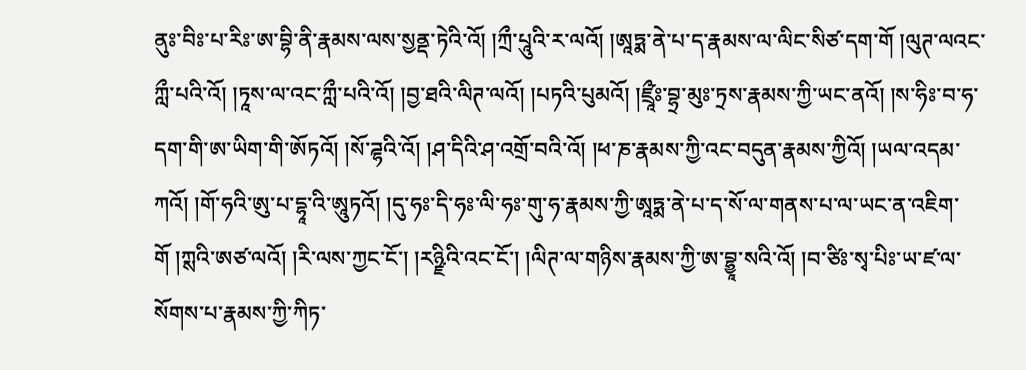ནུཿ་བིཿ་པ་རིཿ་ཨ་བྷི་ནི་རྣམས་ལས་སྱནྡ་ཏེའི་འོ། །ཀྲྀ་པཱུའི་ར་ལའོ། །ཨཱཏྨ་ནེ་པ་ད་རྣམས་ལ་ལིང་སིཙ་དག་གོ །ལུཊ་ལའང་ཀླྀ་པའི་འོ། །ཏཱས་ལ་འང་ཀླྀ་པའི་འོ། །བྱ་ཐའི་ལིཊ་ལའོ། །པཏའི་པུམའོ། །ཛྲཱྀཿ་བྷྲ་མུཿ་ཏྲས་རྣམས་ཀྱི་ཡང་ནའོ། །ས་ཧིཿ་བ་ཧ་དག་གི་ཨ་ཡིག་གི་ཨོཏའོ། །སོ་ཌྷའི་འོ། །ཤ་དིའི་ཤ་འགྲོ་བའི་འོ། །ཕ་ཎ་རྣམས་ཀྱི་འང་བདུན་རྣམས་ཀྱིའོ། །ཡལ་འདམ་ཀའོ། །གོ་ཧའི་ཨུ་པ་དྷཱ་འི་ཨཱུཏའོ། །དུ་ཧཿ་དི་ཧཿ་ལི་ཧཿ་གུ་ཧ་རྣམས་ཀྱི་ཨཱཏྨ་ནེ་པ་ད་སོ་ལ་གནས་པ་ལ་ཡང་ན་འཇིག་གོ །ཀྶའི་ཨཙ་ལའོ། །རི་ལས་ཀྱང་ངོ་། །རཉྫིའི་འང་ངོ་། །ལིཊ་ལ་གཉིས་རྣམས་ཀྱི་ཨ་བྷྱཱ་སའི་འོ། །བ་ཙིཿ་སྭ་པིཿ་ཡ་ཛ་ལ་སོགས་པ་རྣམས་ཀྱི་ཀིཏ་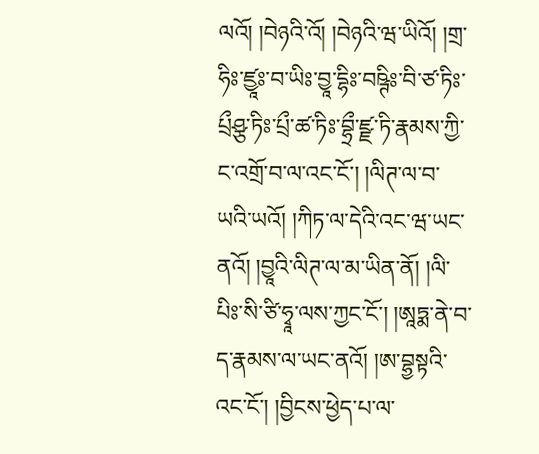ལའོ། །བེཉའི་འོ། །བེཉའི་ཝ་ཡིའོ། །གྲ་ཧིཿ་ཛྱཱཿ་བ་ཡིཿ་བྱཱ་དྷིཿ་བཥྚིཿ་བི་ཙ་ཏིཿ་པྲྀཤྩ་ཏིཿ་པྲྀ་ཚ་ཏིཿ་བྷྲྀ་ཛྫ་ཏི་རྣམས་ཀྱི་ང་འགྲོ་བ་ལ་འང་ངོ་། །ལིཊ་ལ་བ་ཡའི་ཡའོ། །ཀིཏ་ལ་དེའི་འང་ཝ་ཡང་ནའོ། །བྱཱའི་ལིཊ་ལ་མ་ཡིན་ནོ། །ལི་པིཿ་སི་ཙི་ཧྭཱ་ལས་ཀྱང་ངོ་། །ཨཱཏྨ་ནེ་བ་ད་རྣམས་ལ་ཡང་ནའོ། །ཨ་བྷྱསྟའི་འང་ངོ་། །བྱིངས་ཕྱེད་པ་ལ་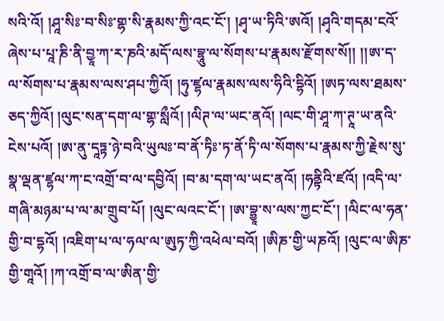སའི་འོ། །ཤཱ་སིཿ་བ་སིཿ་གྷ་སི་རྣམས་ཀྱི་འང་ངོ་། །ཤྭ་ཡ་ཏིའི་ཨའོ། །ཤྭའི་གདམ་ངའོ་ཞེས་པ་པཱ་ཎི་ནི་བྱཱ་ཀ་ར་ཎའི་མདོ་ལས་བྷཱུ་ལ་སོགས་པ་རྣམས་རྫོགས་སོ།། །།ཨ་ད་ལ་སོགས་པ་རྣམས་ལས་ཤཔ་ཀྱིའོ། །ཧུ་ཛྷལ་རྣམས་ལས་ཧིའི་དྷིའོ། །ཨཏ་ལས་ཐམས་ཅད་ཀྱིའོ། །ལུང་སན་དག་ལ་གྷ་སླྀའོ། །ལིཊ་ལ་ཡང་ནའོ། །ལང་གི་ཤཱ་ཀ་ཊཱ་ཡ་ནའི་ངེས་པའོ། །ཨ་ནུ་དཱཏྟ་ཉེ་བའི་ཡུལཿ་བ་ནོ་ཏིཿ་ཏ་ནོ་ཏི་ལ་སོགས་པ་རྣམས་ཀྱི་རྗེས་སུ་སྣ་ལྡན་ཛྷལ་ཀ་ང་འགྲོ་བ་ལ་དབྱིའོ། །བ་མ་དག་ལ་ཡང་ནའོ། །ཧནྟིའི་ཛའོ། །འདི་ལ་གཞི་མཉམ་པ་ལ་མ་གྲུབ་པོ། །ལུང་ལའང་ངོ་། །ཨ་བྷྱཱ་ས་ལས་ཀྱང་ངོ་། །ལིང་ལ་ཧན་གྱི་བ་དྷའོ། །འཇིག་པ་ལ་ཧལ་ལ་ཨུཏ་ཀྱི་འཕེལ་བའོ། །ཨིཎ་གྱི་ཡཎའོ། །ལུང་ལ་ཨིཎ་གྱི་གཱའོ། །ཀ་འགྲོ་བ་ལ་ཨིན་གྱི་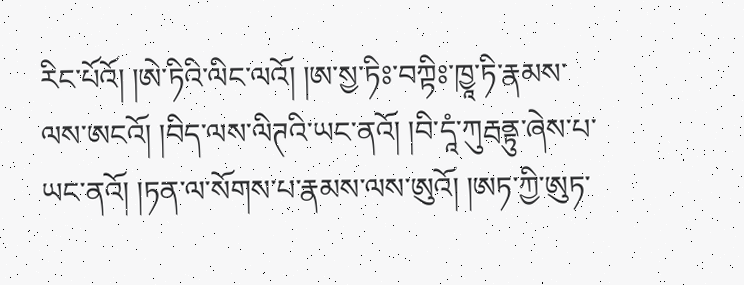རིང་པོའོ། །ཨེ་ཏིའི་ལིང་ལའོ། །ཨ་སྱ་ཏིཿ་བཀྟིཿ་ཁྱཱ་ཏི་རྣམས་
ལས་ཨངའོ། །བིད་ལས་ལིཊའི་ཡང་ནའོ། །བི་དཱཾ་ཀུརྦནྟུ་ཞེས་པ་ཡང་ནའོ། །ཏན་ལ་སོགས་པ་རྣམས་ལས་ཨུའོ། །ཨཏ་ཀྱི་ཨུཏ་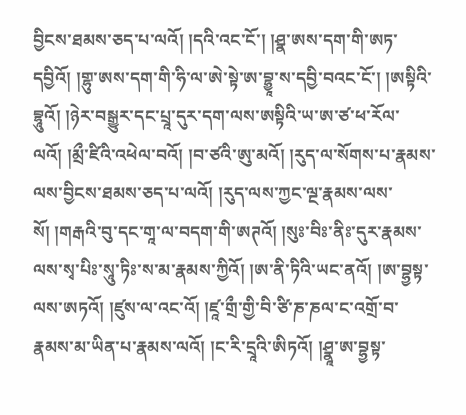བྱིངས་ཐམས་ཅད་པ་ལའོ། །དའི་འང་ངོ་། །ཤྣ་ཨས་དག་གི་ཨཏ་དབྱིའོ། །གྷུ་ཨས་དག་གི་ཧི་ལ་ཨེ་སྟེ་ཨ་བྷྱཱ་ས་དབྱི་བའང་ངོ་། །ཨསྟིའི་བྷཱུའོ། །ཉེར་བསྒྱུར་དང་པྲཱ་དུར་དག་ལས་ཨསྟིའི་ཡ་ཨ་ཙ་ཕ་རོལ་ལའོ། །མྲྀ་ཛིའི་འཕེལ་བའོ། །བ་ཙའི་ཨུ་མའོ། །རུད་ལ་སོགས་པ་རྣམས་ལས་བྱིངས་ཐམས་ཅད་པ་ལའོ། །རུད་ལས་ཀྱང་ལྔ་རྣམས་ལས་སོ། །གརྒའི་བུ་དང་གཱ་ལ་བདག་གི་ཨཊའོ། །སུཿ་བིཿ་ནིཿ་དུར་རྣམས་ལས་སྭ་པིཿ་སཱུ་ཏིཿ་ས་མ་རྣམས་ཀྱིའོ། །ཨ་ནི་ཏིའི་ཡང་ནའོ། །ཨ་བྷྱསྟ་ལས་ཨཏའོ། །ཛུས་ལ་འང་འོ། །ཛཱ་གྲྀ་གྱི་བི་ཙི་ཎ་ཎལ་ང་འགྲོ་བ་རྣམས་མ་ཡིན་པ་རྣམས་ལའོ། །ང་རི་དྲཱའི་ཨིཏའོ། །ཤྣཱ་ཨ་བྷྱསྟ་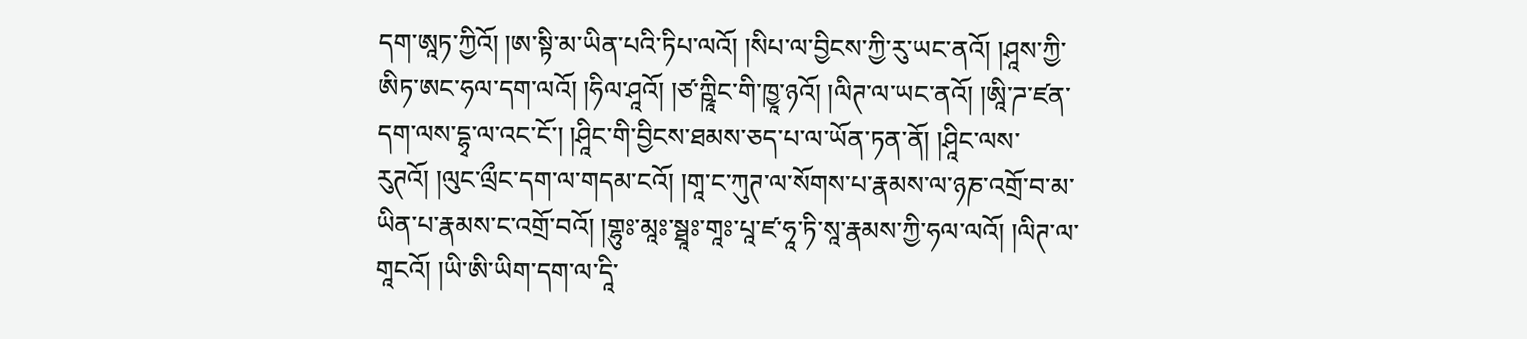དག་ཨཱཏ་ཀྱིའོ། །ཨ་སྟི་མ་ཡིན་པའི་ཏིཔ་ལའོ། །སིཔ་ལ་བྱིངས་ཀྱི་རུ་ཡང་ནའོ། །ཤཱས་ཀྱི་ཨིཏ་ཨང་ཧལ་དག་ལའོ། །ཧིལ་ཤཱའོ། །ཙ་ཀྵཱིང་གི་ཁྱཱ་ཉའོ། །ལིཊ་ལ་ཡང་ནའོ། །ཨཱི་ཌ་ཛན་དག་ལས་དྷྭ་ལ་འང་ངོ་། །ཤཱིང་གི་བྱིངས་ཐམས་ཅད་པ་ལ་ཡོན་ཏན་ནོ། །ཤཱིང་ལས་རུཊའོ། །ལུང་ལྲྀང་དག་ལ་གདམ་ངའོ། །གཱ་ང་ཀུཊ་ལ་སོགས་པ་རྣམས་ལ་ཉཎ་འགྲོ་བ་མ་ཡིན་པ་རྣམས་ང་འགྲོ་བའོ། །གྷུཿ་མཱཿ་སྠཱཿ་གཱཿ་པཱ་ཛ་ཧཱ་ཏི་སཱ་རྣམས་ཀྱི་ཧལ་ལའོ། །ལིཊ་ལ་གཱངའོ། །ཡི་ཨི་ཡིག་དག་ལ་དཱི་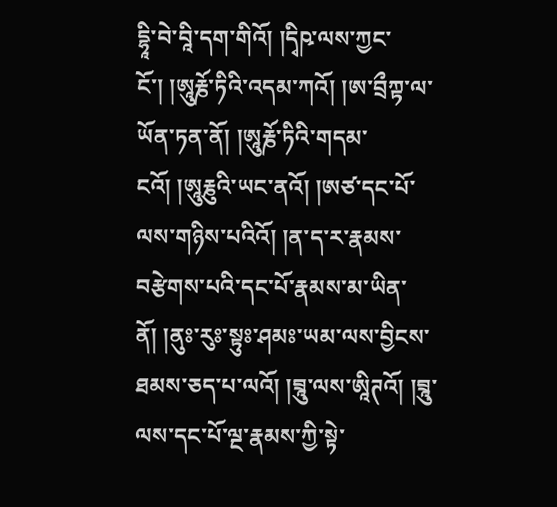དྷཱི་བེ་བཱི་དག་གིའོ། །དྭིཥ་ལས་ཀྱང་ངོ་། །ཨཱུརྞོ་ཏིའི་འདམ་ཀའོ། །ཨ་བྲྀཀྟ་ལ་ཡོན་ཏན་ནོ། །ཨཱུརྞོ་ཏིའི་གདམ་ངའོ། །ཨཱུརྞུའི་ཡང་ནའོ། །ཨཙ་དང་པོ་ལས་གཉིས་པའིའོ། །ན་ད་ར་རྣམས་བརྩེགས་པའི་དང་པོ་རྣམས་མ་ཡིན་ནོ། །ནུཿ་རུཿ་སྟུཿ་ཤམཿ་ཡམ་ལས་བྱིངས་ཐམས་ཅད་པ་ལའོ། །བྲཱུ་ལས་ཨཱིཊའོ། །བྲཱུ་ལས་དང་པོ་ལྔ་རྣམས་ཀྱི་སྟེ་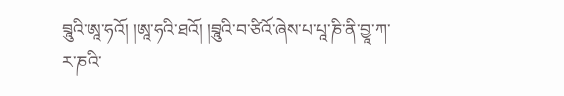བྲཱུའི་ཨཱ་ཧའོ། །ཨཱ་ཧའི་ཐའོ། །བྲཱུའི་བ་ཙིའོ་ཞེས་པ་པཱ་ཎི་ནི་བྱཱ་ཀ་ར་ཎའི་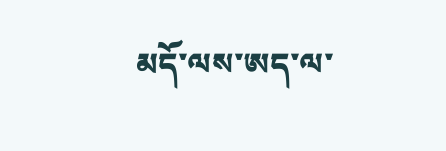མདོ་ལས་ཨད་ལ་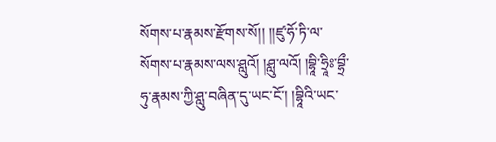སོགས་པ་རྣམས་རྫོགས་སོ།། །།ཛུ་ཧོ་ཏི་ལ་སོགས་པ་རྣམས་ལས་ཤླུའོ། །ཤླུ་ལའོ། །བྷཱི་ཧྲཱིཿ་བྷྲྀ་ཧུ་རྣམས་ཀྱི་ཤླུ་བཞིན་དུ་ཡང་ངོ་། །བྷཱིའི་ཡང་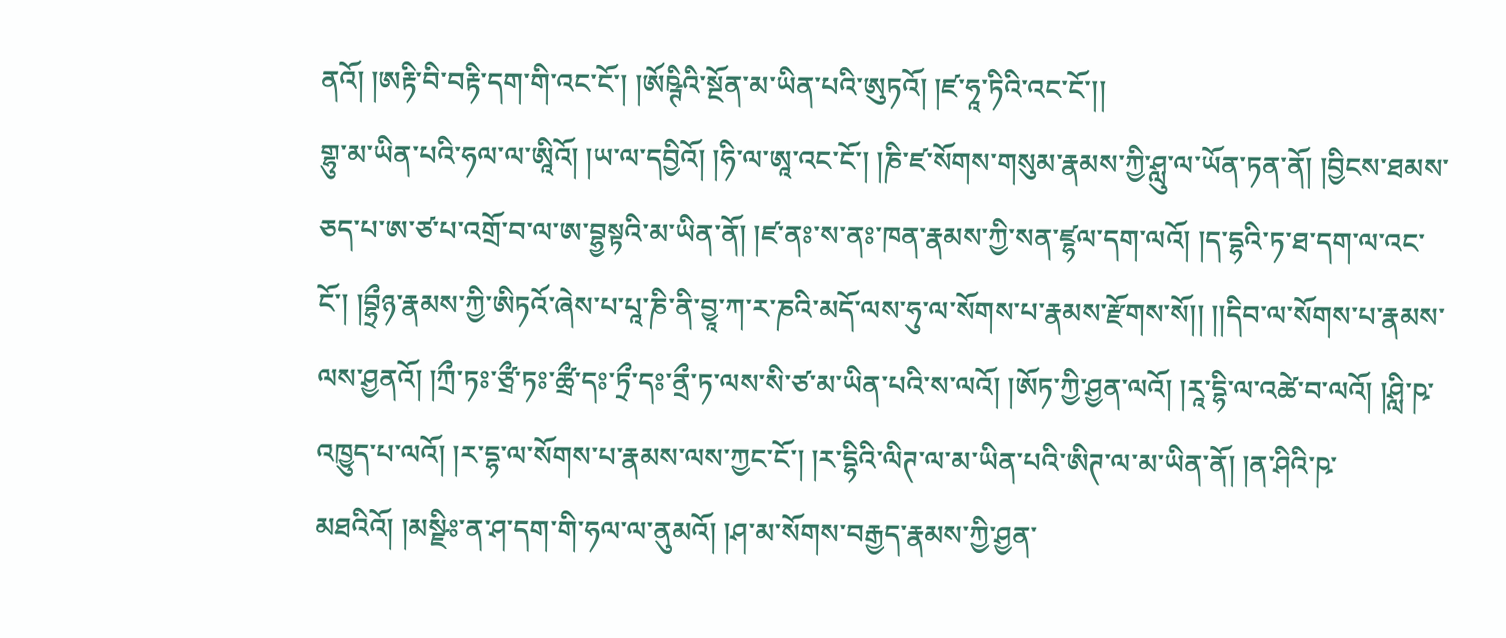ནའོ། །ཨརྟི་བི་བརྟི་དག་གི་འང་ངོ་། །ཨོཥྚིའི་སྔོན་མ་ཡིན་པའི་ཨུཏའོ། །ཛ་ཧཱ་ཏིའི་འང་ངོ་།།
གྷུ་མ་ཡིན་པའི་ཧལ་ལ་ཨཱིའོ། །ཡ་ལ་དབྱིའོ། །ཧི་ལ་ཨཱ་འང་ངོ་། །ཎི་ཛ་སོགས་གསུམ་རྣམས་ཀྱི་ཤླུ་ལ་ཡོན་ཏན་ནོ། །བྱིངས་ཐམས་ཅད་པ་ཨ་ཙ་པ་འགྲོ་བ་ལ་ཨ་བྷྱསྟའི་མ་ཡིན་ནོ། །ཛ་ནཿ་ས་ནཿ་ཁན་རྣམས་ཀྱི་སན་ཛྷལ་དག་ལའོ། །ད་དྷའི་ཏ་ཐ་དག་ལ་འང་ངོ་། །བྷྲྀཉ་རྣམས་ཀྱི་ཨིཏའོ་ཞེས་པ་པཱ་ཎི་ནི་བྱཱ་ཀ་ར་ཎའི་མདོ་ལས་ཧུ་ལ་སོགས་པ་རྣམས་རྫོགས་སོ།། །།དིབ་ལ་སོགས་པ་རྣམས་ལས་ཤྱནའོ། །ཀྲྀ་ཏཿ་ཙྲྀ་ཏཿ་ཚྲྀ་དཿ་ཏྲྀ་དཿ་ནྲྀ་ཏ་ལས་སི་ཙ་མ་ཡིན་པའི་ས་ལའོ། །ཨོཏ་ཀྱི་ཤྱན་ལའོ། །རཱ་དྷི་ལ་འཚེ་བ་ལའོ། །ཤླི་ཥ་འཁྱུད་པ་ལའོ། །ར་དྷ་ལ་སོགས་པ་རྣམས་ལས་ཀྱང་ངོ་། །ར་དྷིའི་ལིཊ་ལ་མ་ཡིན་པའི་ཨིཊ་ལ་མ་ཡིན་ནོ། །ན་ཤིའི་ཥ་མཐའིའོ། །མསྫིཿ་ན་ཤ་དག་གི་ཧལ་ལ་ནུམའོ། །ཤ་མ་སོགས་བརྒྱད་རྣམས་ཀྱི་ཤྱན་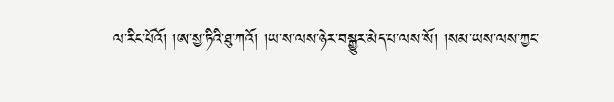ལ་རིང་པོའོ། །ཨ་སྱ་ཏིའི་ཐུ་ཀའོ། །ཡ་ས་ལས་ཉེར་བསྒྱུར་མེད་པ་ལས་སོ། །སམ་ཡས་ལས་ཀྱང་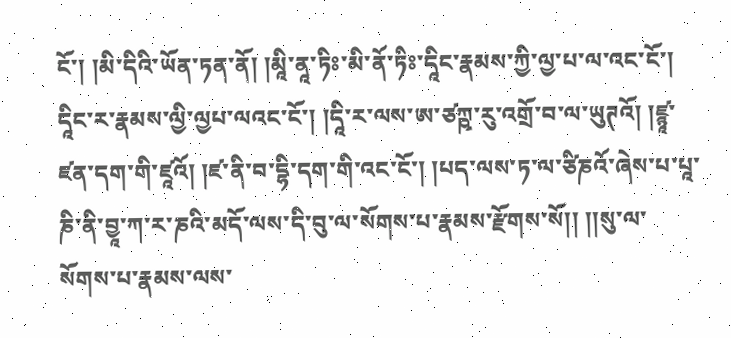ངོ་། །མི་དིའི་ཡོན་ཏན་ནོ། །མཱི་ནཱ་ཏིཿ་མི་ནོ་ཏིཿ་དཱིང་རྣམས་ཀྱི་ལྱ་པ་ལ་འང་ངོ་། དཱིང་ར་རྣམས་ལྱི་ལྱཔ་ལའང་ངོ་། །དཱི་ར་ལས་ཨ་ཙཀྵ་རུ་འགྲོ་བ་ལ་ཡུཊའོ། །ཛྙཱ་ཛན་དག་གི་ཛཱའོ། །ཛ་ནི་བ་དྷི་དག་གི་འང་ངོ་། །པད་ལས་ཏ་ལ་ཙིཎའོ་ཞེས་པ་པཱ་ཎི་ནི་བྱཱ་ཀ་ར་ཎའི་མདོ་ལས་དི་བུ་ལ་སོགས་པ་རྣམས་རྫོགས་སོ།། །།སུ་ལ་སོགས་པ་རྣམས་ལས་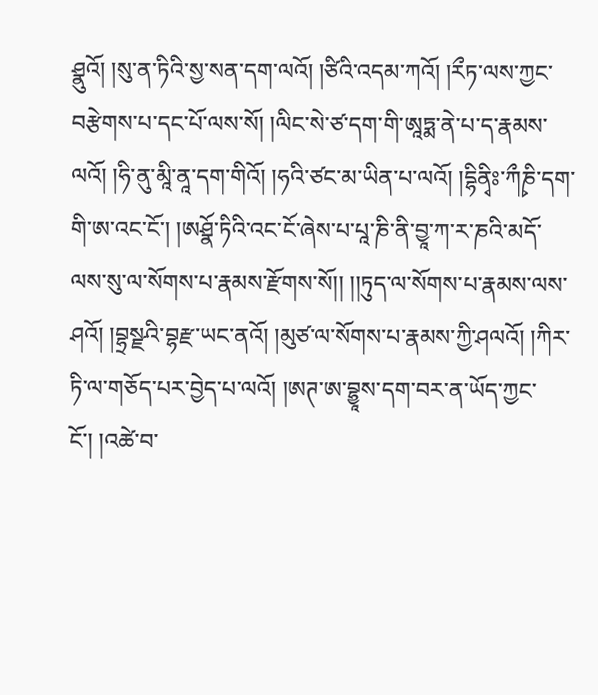ཤྣུའོ། །སུ་ན་ཏིའི་སྱ་སན་དག་ལའོ། །ཙིའི་འདམ་ཀའོ། །རྀཏ་ལས་ཀྱང་བརྩེགས་པ་དང་པོ་ལས་སོ། །ལིང་སེ་ཙ་དག་གི་ཨཱཏྨ་ནེ་པ་ད་རྣམས་ལའོ། །ཧི་ནུ་མཱི་ནཱ་དག་གིའོ། །ཧའི་ཙང་མ་ཡིན་པ་ལའོ། །དྷིནྭིཿ་ཀྀཎྭི་དག་གི་ཨ་འང་ངོ་། །ཨཤྣོ་ཏིའི་འང་ངོ་ཞེས་པ་པཱ་ཎི་ནི་བྱཱ་ཀ་ར་ཎའི་མདོ་ལས་སུ་ལ་སོགས་པ་རྣམས་རྫོགས་སོ།། །།ཏུད་ལ་སོགས་པ་རྣམས་ལས་ཤའོ། །བྷྲསྫའི་བྷརྫ་ཡང་ནའོ། །མུཙ་ལ་སོགས་པ་རྣམས་ཀྱི་ཤལའོ། །ཀིར་ཏི་ལ་གཅོད་པར་བྱེད་པ་ལའོ། །ཨཊ་ཨ་བྷྱཱས་དག་བར་ན་ཡོད་ཀྱང་ངོ་། །འཚེ་བ་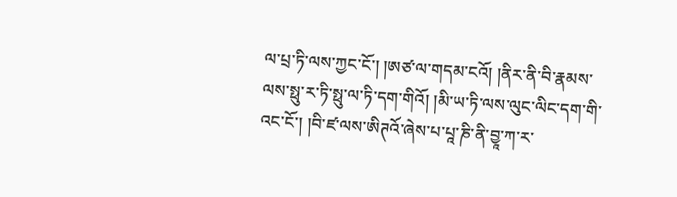ལ་པྲ་ཏི་ལས་ཀྱང་ངོ་། །ཨཙ་ལ་གདམ་ངའོ། །ནིར་ནི་བི་རྣམས་ལས་སྥུ་ར་ཏི་སྥུ་ལ་ཏི་དག་གིའོ། །མི་ཡ་ཏི་ལས་ལུང་ལིང་དག་གི་འང་ངོ་། །བི་ཛ་ལས་ཨིཊའོ་ཞེས་པ་པཱ་ཎི་ནི་བྱཱ་ཀ་ར་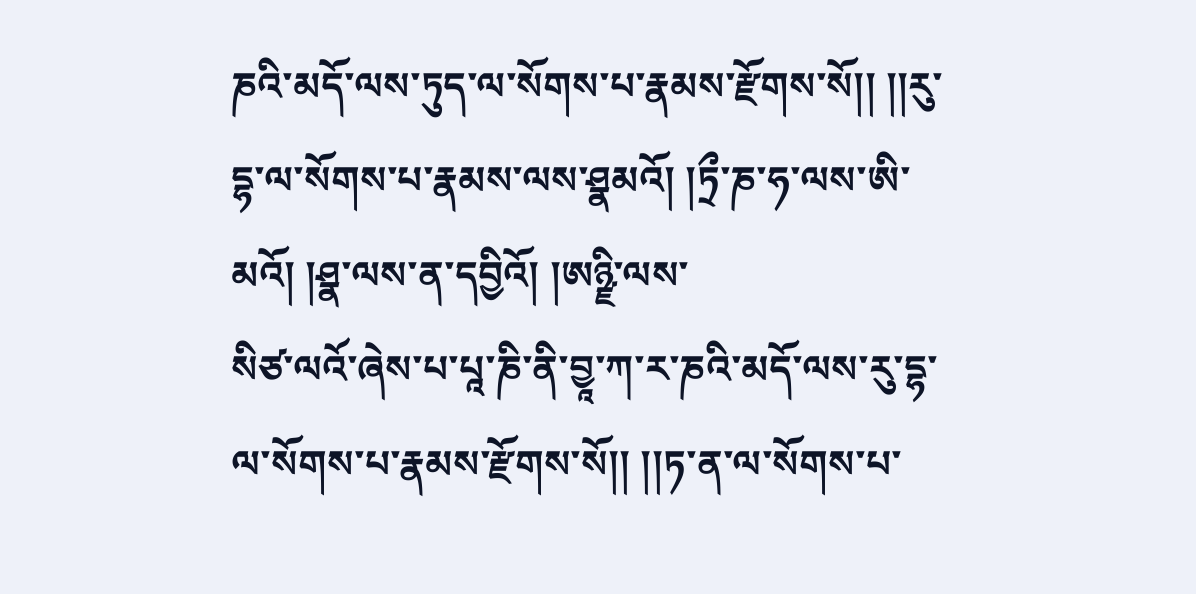ཎའི་མདོ་ལས་ཏུད་ལ་སོགས་པ་རྣམས་རྫོགས་སོ།། །།རུ་དྷ་ལ་སོགས་པ་རྣམས་ལས་ཤྣམའོ། །ཏྲྀ་ཎ་ཧ་ལས་ཨི་མའོ། །ཤྣ་ལས་ན་དབྱིའོ། །ཨཉྫི་ལས་
སིཙ་ལའོ་ཞེས་པ་པཱ་ཎི་ནི་བྱཱ་ཀ་ར་ཎའི་མདོ་ལས་རུ་དྷ་ལ་སོགས་པ་རྣམས་རྫོགས་སོ།། །།ཏ་ན་ལ་སོགས་པ་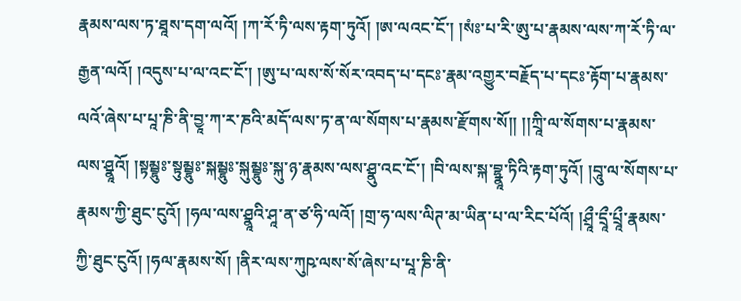རྣམས་ལས་ཏ་ཐཱས་དག་ལའོ། །ཀ་རོ་ཏི་ལས་རྟག་ཏུའོ། །ཨ་ལའང་ངོ་། །སཾཿ་པ་རི་ཨུ་པ་རྣམས་ལས་ཀ་རོ་ཏི་ལ་རྒྱན་ལའོ། །འདུས་པ་ལ་འང་ངོ་། །ཨུ་པ་ལས་སོ་སོར་འབད་པ་དངཿ་རྣམ་འགྱུར་བརྗོད་པ་དངཿ་རྟོག་པ་རྣམས་ལའོ་ཞེས་པ་པཱ་ཎི་ནི་བྱཱ་ཀ་ར་ཎའི་མདོ་ལས་ཏ་ན་ལ་སོགས་པ་རྣམས་རྫོགས་སོ།། །།ཀྲཱི་ལ་སོགས་པ་རྣམས་ལས་ཤྣཱའོ། །སྟམྦྷུཿ་སྟུམྦྷུཿ་སྐམྦྷུཿ་སྐུམྦྷུཿ་སྐུ་ཉ་རྣམས་ལས་ཤྣུ་འང་ངོ་། །བི་ལས་སྐ་བྷྣཱ་ཏིའི་རྟག་ཏུའོ། །བཱུ་ལ་སོགས་པ་རྣམས་ཀྱི་ཐུང་ངུའོ། །ཧལ་ལས་ཤྣཱའི་ཤཱ་ན་ཙ་ཧི་ལའོ། །གྲ་ཧ་ལས་ལིཊ་མ་ཡིན་པ་ལ་རིང་པོའོ། །ཤྲཱྀ་དྲཱྀ་པྲཱྀ་རྣམས་ཀྱི་ཐུང་ངུའོ། །ཧལ་རྣམས་སོ། །ནིར་ལས་ཀུཥ་ལས་སོ་ཞེས་པ་པཱ་ཎི་ནི་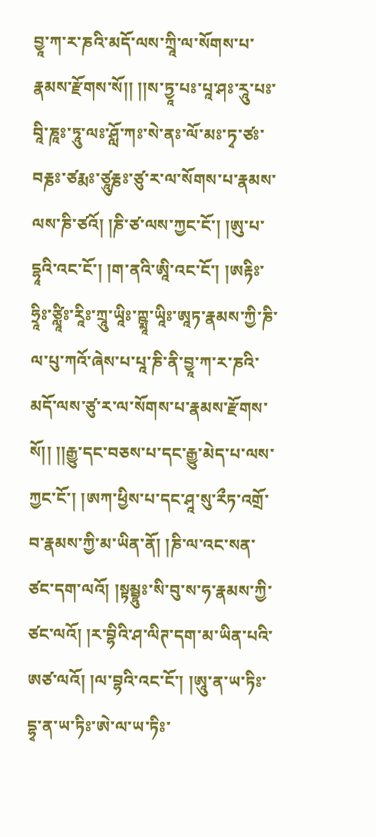བྱཱ་ཀ་ར་ཎའི་མདོ་ལས་ཀྲཱི་ལ་སོགས་པ་རྣམས་རྫོགས་སོ།། །།ས་ཏྱཱ་པཿ་པཱ་ཤཿ་རཱུ་པཿ་བཱི་ཎཱཿ་ཏཱུ་ལཿ་ཤློ་ཀཿ་སེ་ནཿ་ལོ་མཿ་ཏྭ་ཙཿ་བརྞཿ་ཙརྨཿ་ཙཱུརྞཿ་ཙུ་ར་ལ་སོགས་པ་རྣམས་ལས་ཎི་ཙའོ། །ཎི་ཙ་ལས་ཀྱང་ངོ་། །ཨུ་པ་དྷཱའི་འང་ངོ་། །ག་ནའི་ཨཱི་འང་ངོ་། །ཨརྟིཿ་ཧྲཱིཿ་ཙླཱིཿ་རཱིཿ་ཀྲཱུ་ཡཱིཿ་ཀྵྨཱ་ཡཱིཿ་ཨཱཏ་རྣམས་ཀྱི་ཎི་ལ་པུ་ཀའོ་ཞེས་པ་པཱ་ཎི་ནི་བྱཱ་ཀ་ར་ཎའི་མདོ་ལས་ཙུ་ར་ལ་སོགས་པ་རྣམས་རྫོགས་སོ།། །།རྒྱུ་དང་བཅས་པ་དང་རྒྱུ་མེད་པ་ལས་ཀྱང་ངོ་། །ཨཀ་ཕྱིས་པ་དང་ཤཱ་སུ་རྀཏ་འགྲོ་བ་རྣམས་ཀྱི་མ་ཡིན་ནོ། །ཎི་ལ་འང་སན་ཙང་དག་ལའོ། །སྟམྦྷུཿ་སི་བུ་ས་ཧ་རྣམས་ཀྱི་ཙང་ལའོ། །ར་བྷིའི་ཤ་ལིཊ་དག་མ་ཡིན་པའི་ཨཙ་ལའོ། །ལ་བྷའི་འང་ངོ་། །ཨཱུ་ན་ཡ་ཏིཿ་དྷྭ་ན་ཡ་ཏིཿ་ཨེ་ལ་ཡ་ཏིཿ་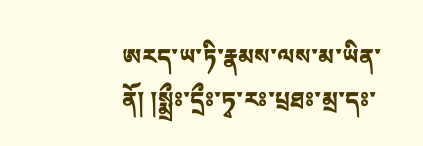ཨརད་ཡ་ཏི་རྣམས་ལས་མ་ཡིན་ནོ། །སྨྲྀཿ་དྲྀཿ་ཏྭ་རཿ་པྲཐཿ་མྲ་དཿ་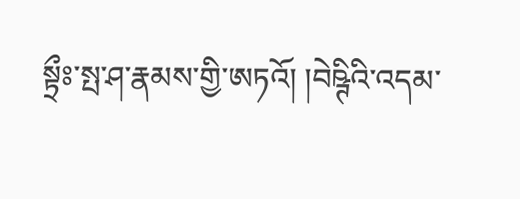སྟྲྀཿ་སྤ་ཤ་རྣམས་གྱི་ཨཏའོ། །བེཥྚིའི་འདམ་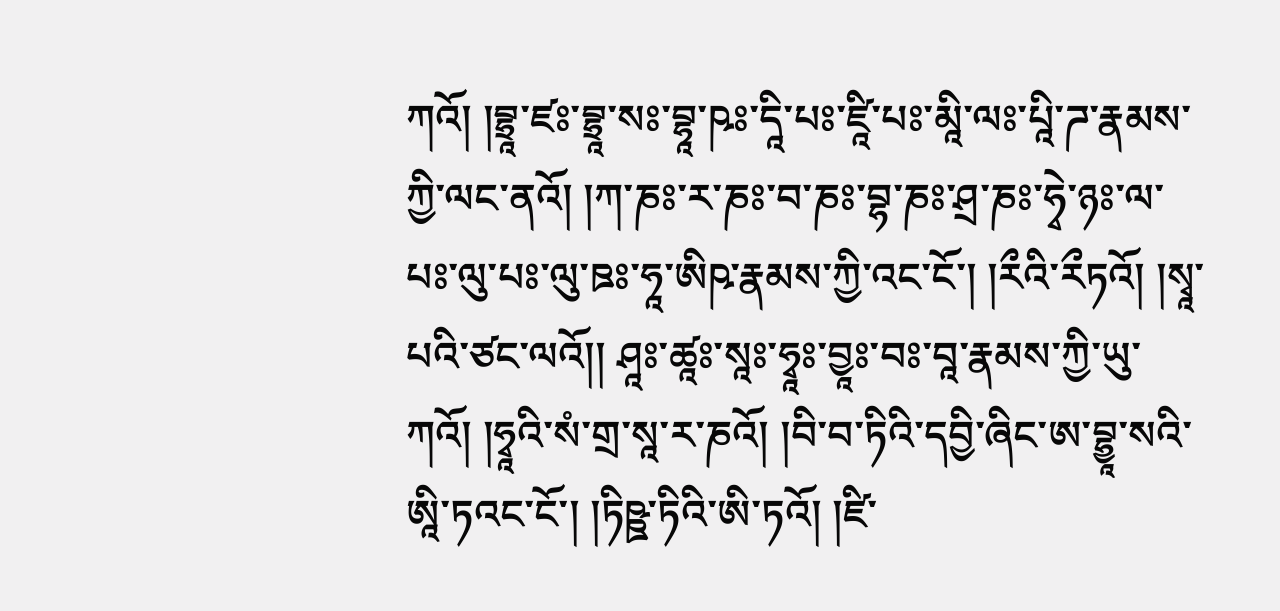ཀའོ། །བྷྲཱ་ཛཿ་བྷྲཱ་སཿ་བྷཱ་ཥཿ་དཱི་པཿ་ཛཱི་པཿ་མཱི་ལཿ་པཱི་ཌ་རྣམས་ཀྱི་ལང་ནའོ། །ཀ་ཎཿ་ར་ཎཿ་བ་ཎཿ་བྷ་ཎཿ་ཤྲ་ཎཿ་ཧྭེ་ཉཿ་ལ་པཿ་ལུ་པཿ་ལུ་ཋཿ་ཧཱ་ཨིཥ་རྣམས་ཀྱི་འང་ངོ་། །རྀའི་རྀཏའོ། །སྭཱ་པའི་ཙང་ལའོ།། ཤཱཿ་ཚཱཿ་སཱཿ་ཧྭཱཿ་བྱཱཿ་བཿ་བཱ་རྣམས་ཀྱི་ཡུ་ཀའོ། །ཧྭཱའི་སཾ་གྲ་སཱ་ར་ཎའོ། །བི་བ་ཏིའི་དབྱི་ཞིང་ཨ་བྷྱཱ་སའི་ཨཱི་ཏའང་ངོ་། །ཏིཥྛ་ཏིའི་ཨི་ཏའོ། །ཛི་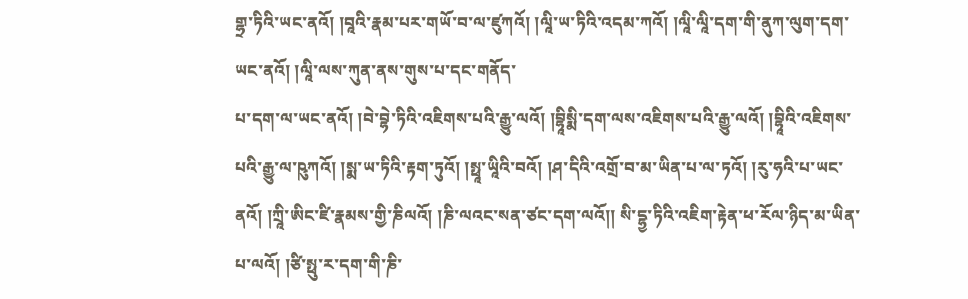གྷྲ་ཏིའི་ཡང་ནའོ། །བཱའི་རྣམ་པར་གཡོ་བ་ལ་ཛུཀའོ། །ལཱི་ཡ་ཏིའི་འདམ་ཀའོ། །ལཱི་ལཱི་དག་གི་ནུཀ་ལུག་དག་ཡང་ནའོ། །ལཱི་ལས་ཀུན་ནས་གུས་པ་དང་གནོད་
པ་དག་ལ་ཡང་ནའོ། །བེ་བྷེ་ཏིའི་འཇིགས་པའི་རྒྱུ་ལའོ། །བྷཱིསྨི་དག་ལས་འཇིགས་པའི་རྒྱུ་ལའོ། །བྷཱིའི་འཇིགས་པའི་རྒྱུ་ལ་ཥུཀའོ། །སྨ་ཡ་ཏིའི་རྟག་ཏུའོ། །སྥཱ་ཡཱིའི་བའོ། །ཤ་དིའི་འགྲོ་བ་མ་ཡིན་པ་ལ་ཏའོ། །རུ་ཧའི་པ་ཡང་ནའོ། །ཀྲཱི་ཨིང་ཛི་རྣམས་གྱི་ཎིལའོ། །ཎི་ལའང་སན་ཙང་དག་ལའོ།། སི་དྷྱ་ཏིའི་འཇིག་རྟེན་ཕ་རོལ་ཉིད་མ་ཡིན་པ་ལའོ། །ཙི་སྥུ་ར་དག་གི་ཎི་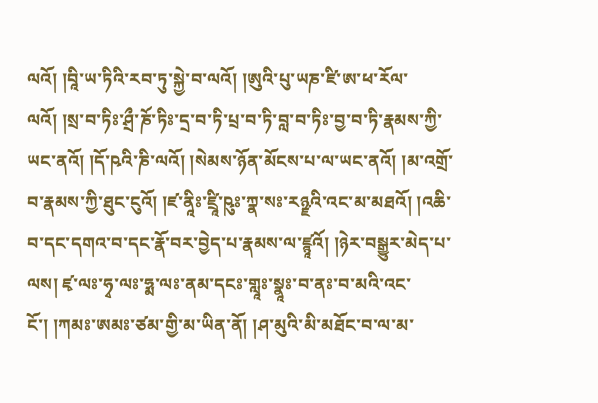ལའོ། །བཱི་ཡ་ཏིའི་རབ་ཏུ་སྐྱེ་བ་ལའོ། །ཨུའི་པུ་ཡཎ་ཛི་ཨ་ཕ་རོལ་ལའོ། །སྲ་བ་ཏིཿ་ཤྲྀ་ཎོ་ཏིཿ་དྲ་བ་ཏི་པྲ་བ་ཏི་བླ་བ་ཏིཿ་བྱ་བ་ཏི་རྣམས་ཀྱི་ཡང་ནའོ། །དོ་ཥའི་ཎི་ལའོ། །སེམས་ཉོན་མོངས་པ་ལ་ཡང་ནའོ། །མ་འགྲོ་བ་རྣམས་ཀྱི་ཐུང་ངུའོ། །ཛ་ནཱིཿ་ཛྲཱི་ཥུཿ་ཀྣ་སཿ་རཉྫའི་འང་མ་མཐའོ། །འཆི་བ་དང་དགའ་བ་དང་རྣོ་བར་བྱེད་པ་རྣམས་ལ་ཛྙཱའོ། །ཉེར་བསྒྱུར་མེད་པ་ལས། ཛྭ་ལཿ་ཧྭ་ལཿ་ཧྨ་ལཿ་ནམ་དངཿ་གླཱཿ་སྣཱཿ་བ་ནཿ་བ་མའི་འང་ངོ་། །ཀམཿ་ཨམཿ་ཙམ་གྱི་མ་ཡིན་ནོ། །ཤ་མུའི་མི་མཐོང་བ་ལ་མ་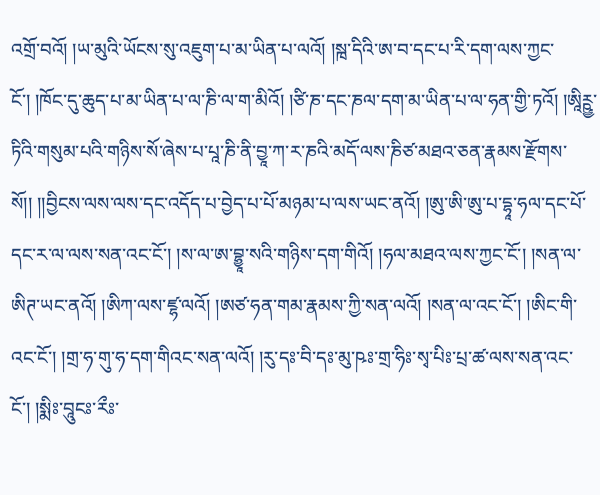འགྲོ་བའོ། །ཡ་མུའི་ཡོངས་སུ་འཇུག་པ་མ་ཡིན་པ་ལའོ། །སྑ་དིའི་ཨ་བ་དང་པ་རི་དག་ལས་ཀྱང་ངོ་། །ཁོང་དུ་ཆུད་པ་མ་ཡིན་པ་ལ་ཎི་ལ་ག་མིའོ། །ཙི་ཎ་དང་ཎལ་དག་མ་ཡིན་པ་ལ་ཧན་གྱི་ཏའོ། །ཨཱིཪྵྱ་ཏིའི་གསུམ་པའི་གཉིས་སོ་ཞེས་པ་པཱ་ཎི་ནི་བྱཱ་ཀ་ར་ཎའི་མདོ་ལས་ཎིཙ་མཐའ་ཅན་རྣམས་རྫོགས་སོ།། །།བྱིངས་ལས་ལས་དང་འདོད་པ་བྱེད་པ་པོ་མཉམ་པ་ལས་ཡང་ནའོ། །ཨུ་ཨི་ཨུ་པ་དྷཱ་ཧལ་དང་པོ་དང་ར་ལ་ལས་སན་འང་ངོ་། །ས་ལ་ཨ་བྷྱཱ་སའི་གཉིས་དག་གིའོ། །ཧལ་མཐའ་ལས་ཀྱང་ངོ་། །སན་ལ་ཨིཊ་ཡང་ནའོ། །ཨིཀ་ལས་ཛྷ་ལའོ། །ཨཙ་ཧན་གམ་རྣམས་ཀྱི་སན་ལའོ། །སན་ལ་འང་ངོ་། །ཨིང་གི་འང་ངོ་། །གྲ་ཧ་གུ་ཧ་དག་གིའང་སན་ལའོ། །རུ་དཿ་བི་དཿ་མུ་ཥཿ་གྲ་ཧིཿ་སྭ་པིཿ་པྲ་ཚ་ལས་སན་འང་ངོ་། །སྨིཿ་བཱུངཿ་རྀཿ་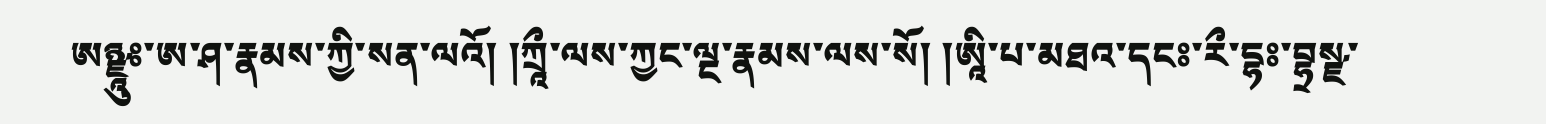ཨཉྫཱུཿ་ཨ་ཤ་རྣམས་ཀྱི་སན་ལའོ། །ཀྲཱྀ་ལས་ཀྱང་ལྔ་རྣམས་ལས་སོ། །ཨཱི་པ་མཐའ་དངཿ་རྀ་དྷཿ་བྷྲསྫ་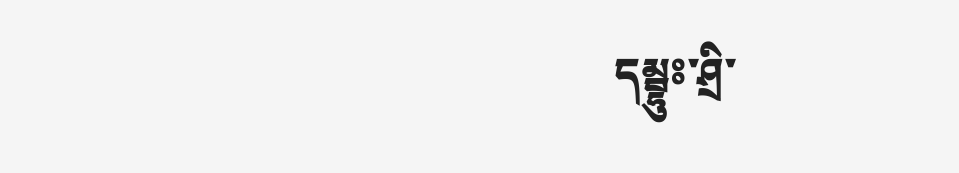དམྦྷུཿ་ཤྲི་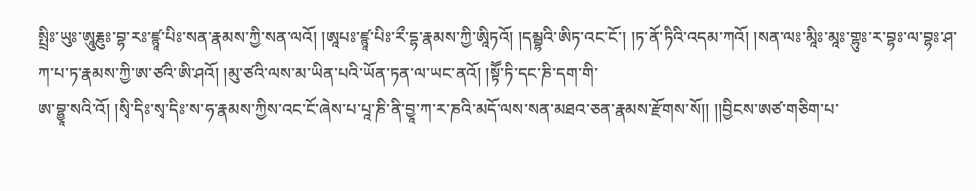སྤྲིཿ་ཡུཿ་ཨཱུརྞུཿ་བྷ་རཿ་ཛྙཱ་པིཿ་སན་རྣམས་ཀྱི་སན་ལའོ། །ཨཱཔཿ་ཛྙཱ་པིཿ་རྀ་དྷ་རྣམས་ཀྱི་ཨཱིཏའོ། །དམྦྷའི་ཨིཏ་འང་ངོ་། །ཏ་ནོ་ཏིའི་འདམ་ཀའོ། །སན་ལཿ་མཱིཿ་མཱཿ་གྷུཿ་ར་བྷཿ་ལ་བྷཿ་ཤ་ཀ་པ་ཏ་རྣམས་ཀྱི་ཨ་ཙའི་ཨི་ཤའོ། །མུ་ཙའི་ལས་མ་ཡིན་པའི་ཡོན་ཏན་ལ་ཡང་ནའོ། །སྟཽ་ཏི་དང་ཎི་དག་གི་
ཨ་བྷྱཱ་སའི་འོ། །སྭི་དིཿ་སྭ་དིཿ་ས་ཧ་རྣམས་ཀྱིས་འང་ངོ་ཞེས་པ་པཱ་ཎི་ནི་བྱཱ་ཀ་ར་ཎའི་མདོ་ལས་སན་མཐའ་ཅན་རྣམས་རྫོགས་སོ།། །།བྱིངས་ཨཙ་གཅིག་པ་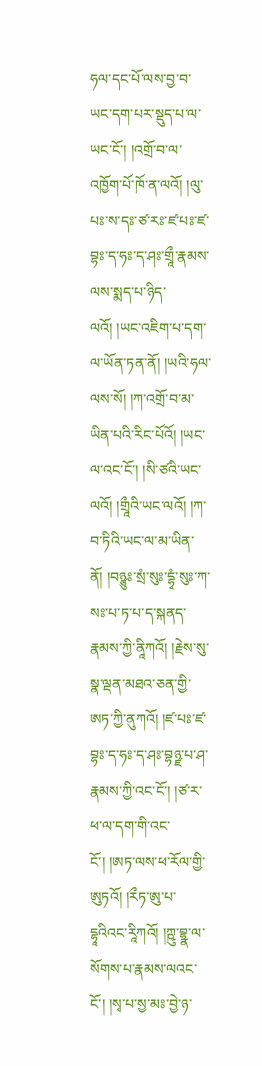ཧལ་དང་པོ་ལས་བྱ་བ་ཡང་དག་པར་སྡུད་པ་ལ་ཡང་ངོ་། །འགྲོ་བ་ལ་འཁྱོག་པོ་ཁོ་ན་ལའོ། །ལུ་པཿ་ས་དཿ་ཙ་རཿ་ཛ་པཿ་ཛ་བྷཿ་ད་ཧཿ་ད་ཤཿ་གྲཱྀ་རྣམས་ལས་སྨད་པ་ཉིད་ལའོ། །ཡང་འཇིག་པ་དག་ལ་ཡོན་ཏན་ནོ། །ཡའི་ཧལ་ལས་སོ། །ཀ་འགྲོ་བ་མ་ཡིན་པའི་རིང་པོའོ། །ཡང་ལ་འང་ངོ་། །སི་ཙའི་ཡང་ལའོ། །གྲཱྀའི་ཡང་ལའོ། །ཀ་བ་ཏིའི་ཡང་ལ་མ་ཡིན་ནོ། །བཉྩུཿ་སྲཾ་སུཿ་དྷྭཾ་སུཿ་ཀ་སཿ་པ་ཏ་པ་ད་སྐནད་རྣམས་ཀྱི་ནཱིཀའོ། །རྗེས་སུ་སྣ་ལྡན་མཐའ་ཅན་གྱི་ཨཏ་ཀྱི་ནུཀའོ། །ཛ་པཿ་ཛ་བྷཿ་ད་ཧཿ་ད་ཤཿ་བྷཉྫ་པ་ཤ་རྣམས་ཀྱི་འང་ངོ་། །ཙ་ར་ཕ་ལ་དག་གི་འང་ངོ་། །ཨཏ་ལས་ཕ་རོལ་གྱི་ཨུཏའོ། །རྀཏ་ཨུ་པ་དྷཱའིའང་རཱིཀའོ། །ཀྵུ་བྷྣ་ལ་སོགས་པ་རྣམས་ལའང་ངོ་། །སྭ་པ་སྱ་མཿ་བྱེ་ཉ་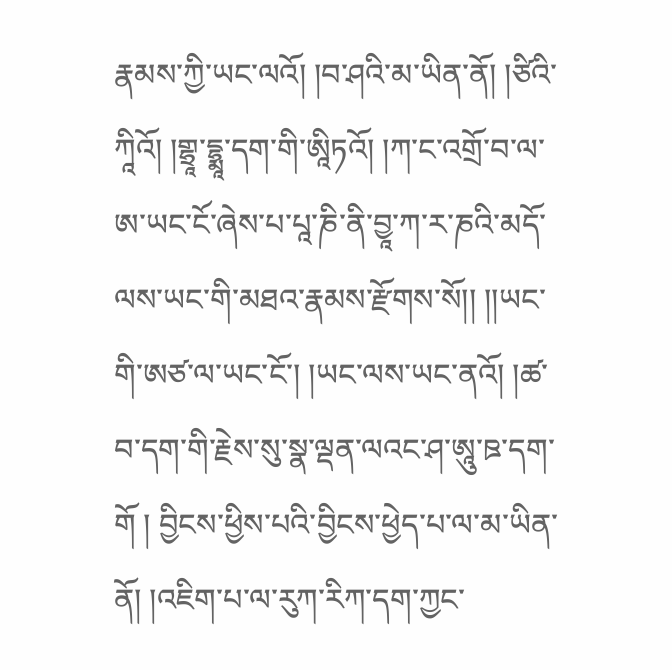རྣམས་ཀྱི་ཡང་ལའོ། །བ་ཤའི་མ་ཡིན་ནོ། །ཙིའི་ཀཱིའོ། །གྷྲཱ་དྷྨཱ་དག་གི་ཨཱིཏའོ། །ཀ་ང་འགྲོ་བ་ལ་ཨ་ཡང་ངོ་ཞེས་པ་པཱ་ཎི་ནི་བྱཱ་ཀ་ར་ཎའི་མདོ་ལས་ཡང་གི་མཐའ་རྣམས་རྫོགས་སོ།། །།ཡང་གི་ཨཙ་ལ་ཡང་ངོ་། །ཡང་ལས་ཡང་ནའོ། །ཚ་བ་དག་གི་རྗེས་སུ་སྣ་ལྡན་ལའང་ཤ་ཨཱུ་ཋ་དག་གོ ། བྱིངས་ཕྱིས་པའི་བྱིངས་ཕྱེད་པ་ལ་མ་ཡིན་ནོ། །འཇིག་པ་ལ་རུཀ་རིཀ་དག་ཀྱང་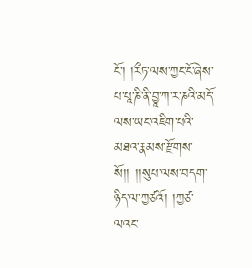ངོ་། །རྀཏ་ལས་ཀྱང་ངོ་ཞེས་པ་པཱ་ཎི་ནི་བྱཱ་ཀ་ར་ཎའི་མདོ་ལས་ཡང་འཇིག་པའི་མཐའ་རྣམས་རྫོགས་སོ།། །།སུཔ་ལས་བདག་ཉིད་ལ་ཀྱཙའོ། །ཀྱཙ་ལའང་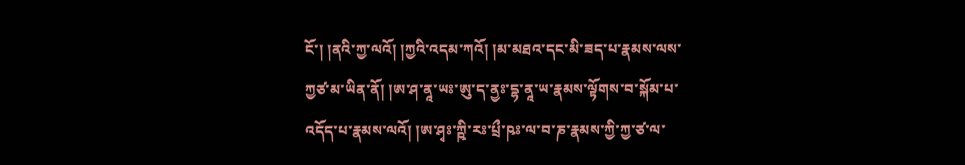ངོ་། །ནའི་ཀྱ་ལའོ། །ཀྱའི་འདམ་ཀའོ། །མ་མཐའ་དང་མི་ཟད་པ་རྣམས་ལས་ཀྱཙ་མ་ཡིན་ནོ། །ཨ་ཤ་ནཱ་ཡཿ་ཨུ་ད་ནྱཿ་དྷ་ནཱ་ཡ་རྣམས་ལྟོགས་བ་སྐོམ་པ་འདོད་པ་རྣམས་ལའོ། །ཨ་ཤྭཿ་ཀྵི་རཿ་པྲྀ་ཥཿ་ལ་བ་ཎ་རྣམས་ཀྱི་ཀྱ་ཙ་ལ་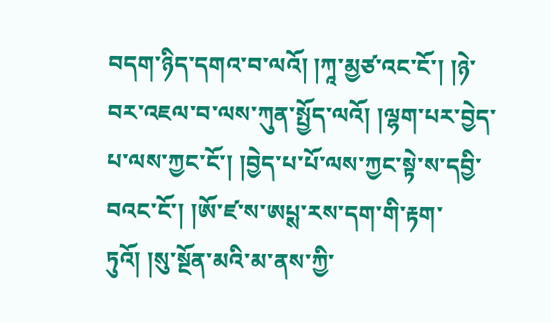བདག་ཉིད་དགའ་བ་ལའོ། །ཀཱ་མྱཙ་འང་ངོ་། །ཉེ་བར་འཇལ་བ་ལས་ཀུན་སྤྱོད་ལའོ། །ལྷག་པར་བྱེད་པ་ལས་ཀྱང་ངོ་། །བྱེད་པ་པོ་ལས་ཀྱང་སྟེ་ས་དབྱི་བའང་ངོ་། །ཨོ་ཛ་ས་ཨཔྶ་རས་དག་གི་རྟག་ཏུའོ། །སུ་སྔོན་མའི་མ་ནས་ཀྱི་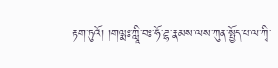རྟག་ཏུའོ། །གལྨཿ་ཀླཱི་བཿ་ཧོ་ཌྷ་རྣམས་ལས་ཀུན་སྤྱོད་པ་ལ་ཀྭི་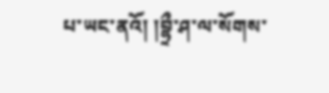པ་ཡང་ནའོ། །བྷྲྀ་ཤ་ལ་སོགས་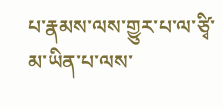པ་རྣམས་ལས་གྱུར་པ་ལ་ཙྭི་མ་ཡིན་པ་ལས་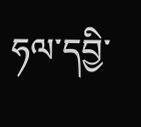ཧལ་དབྱི་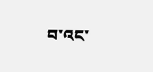བ་འང་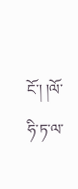ངོ་། །ལོ་ཧི་ཏ་ལ་